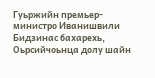Гуьржийн премьер-министро Иванишвили Бидзинас бахарехь, Оьрсийчоьнца долу шайн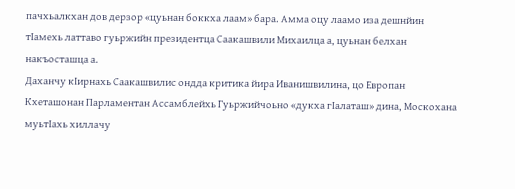пачхьалкхан дов дерзор «цуьнан боккха лаам» бара. Амма оцу лаамо иза дешнйин тIамехь латтаво гуьржийн президентца Саакашвили Михаилца а, цуьнан белхан накъосташца а.
Даханчу кIирнахь Саакашвилис ондда критика йира Иванишвилина, цо Европан Кхеташонан Парламентан Ассамблейхь Гуьржийчоьно «дукха гIалаташ» дина, Москохана муьтIахь хиллачу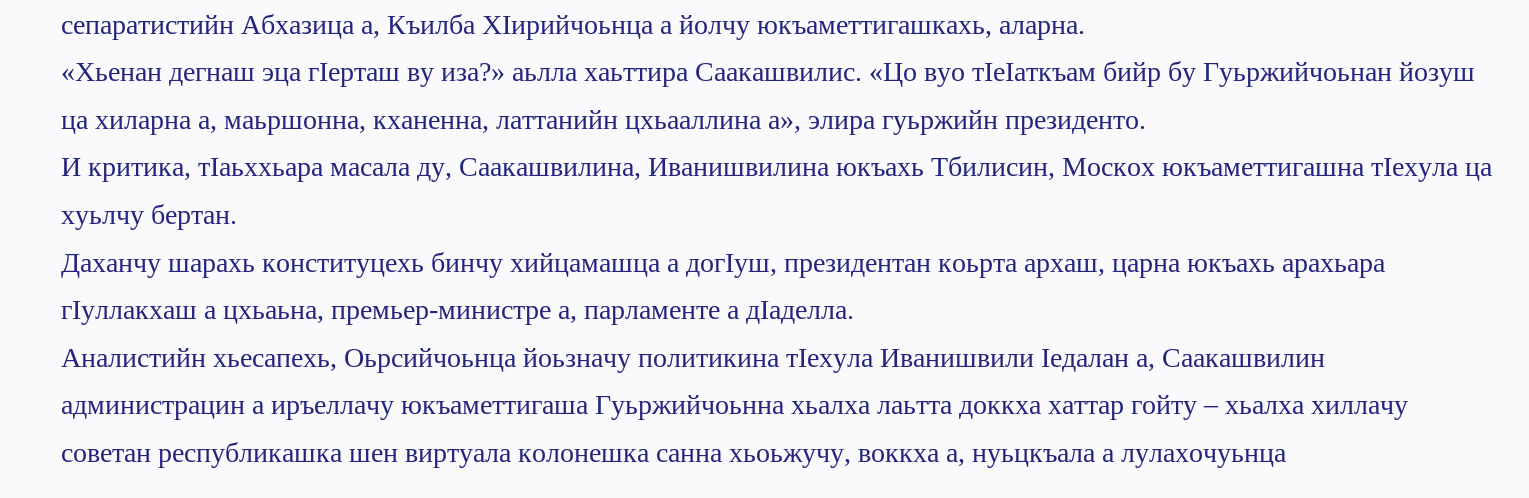сепаратистийн Абхазица а, Къилба ХIирийчоьнца а йолчу юкъаметтигашкахь, аларна.
«Хьенан дегнаш эца гIерташ ву иза?» аьлла хаьттира Саакашвилис. «Цо вуо тIеIаткъам бийр бу Гуьржийчоьнан йозуш ца хиларна а, маьршонна, кханенна, латтанийн цхьааллина а», элира гуьржийн президенто.
И критика, тIаьххьара масала ду, Саакашвилина, Иванишвилина юкъахь Тбилисин, Москох юкъаметтигашна тIехула ца хуьлчу бертан.
Даханчу шарахь конституцехь бинчу хийцамашца а догIуш, президентан коьрта архаш, царна юкъахь арахьара гIуллакхаш а цхьаьна, премьер-министре а, парламенте а дIаделла.
Аналистийн хьесапехь, Оьрсийчоьнца йоьзначу политикина тIехула Иванишвили Iедалан а, Саакашвилин администрацин а иръеллачу юкъаметтигаша Гуьржийчоьнна хьалха лаьтта доккха хаттар гойту – хьалха хиллачу советан республикашка шен виртуала колонешка санна хьоьжучу, воккха а, нуьцкъала а лулахочуьнца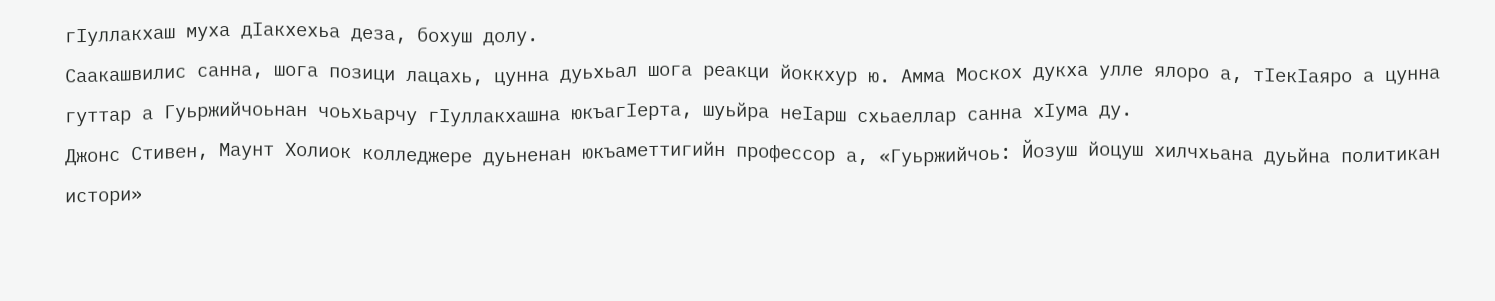гIуллакхаш муха дIакхехьа деза, бохуш долу.
Саакашвилис санна, шога позици лацахь, цунна дуьхьал шога реакци йоккхур ю. Амма Москох дукха улле ялоро а, тIекIаяро а цунна гуттар а Гуьржийчоьнан чоьхьарчу гIуллакхашна юкъагIерта, шуьйра неIарш схьаеллар санна хIума ду.
Джонс Стивен, Маунт Холиок колледжере дуьненан юкъаметтигийн профессор а, «Гуьржийчоь: Йозуш йоцуш хилчхьана дуьйна политикан истори»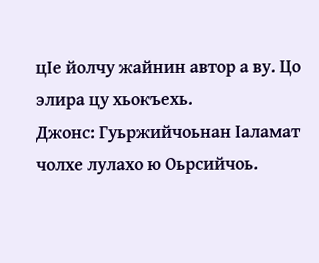цIе йолчу жайнин автор а ву. Цо элира цу хьокъехь.
Джонс: Гуьржийчоьнан Iаламат чолхе лулахо ю Оьрсийчоь.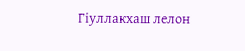Гiуллакхаш лелон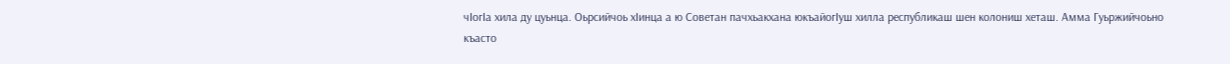чIогIа хила ду цуьнца. Оьрсийчоь хIинца а ю Советан пачхьакхана юкъайогIуш хилла республикаш шен колониш хеташ. Амма Гуьржийчоьно къасто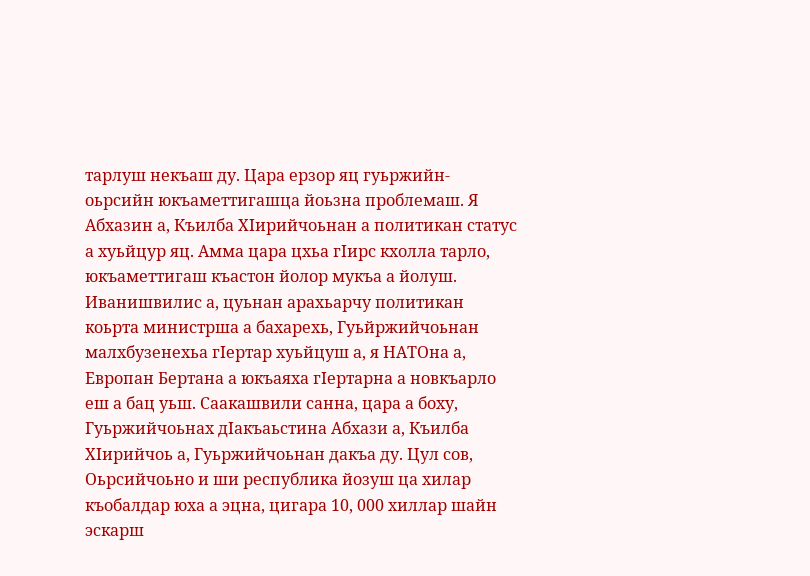тарлуш некъаш ду. Цара ерзор яц гуьржийн-оьрсийн юкъаметтигашца йоьзна проблемаш. Я Абхазин а, Къилба ХIирийчоьнан а политикан статус а хуьйцур яц. Амма цара цхьа гIирс кхолла тарло, юкъаметтигаш къастон йолор мукъа а йолуш.
Иванишвилис а, цуьнан арахьарчу политикан коьрта министрша а бахарехь, Гуьйржийчоьнан малхбузенехьа гIертар хуьйцуш а, я НАТОна а, Европан Бертана а юкъаяха гIертарна а новкъарло еш а бац уьш. Саакашвили санна, цара а боху, Гуьржийчоьнах дIакъаьстина Абхази а, Къилба ХIирийчоь а, Гуьржийчоьнан дакъа ду. Цул сов, Оьрсийчоьно и ши республика йозуш ца хилар къобалдар юха а эцна, цигара 10, 000 хиллар шайн эскарш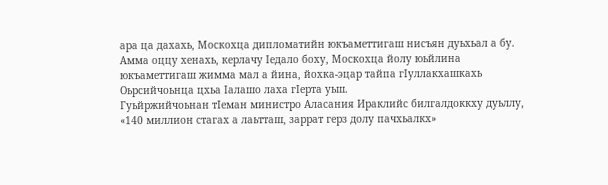ара ца дахахь, Москохца дипломатийн юкъаметтигаш нисъян дуьхьал а бу.
Амма оццу хенахь, керлачу Iедало боху, Москохца йолу юьйлина юкъаметтигаш жимма мал а йина, йохка-эцар тайпа гIуллакхашкахь Оьрсийчоьнца цхьа Iалашо лаха гIерта уьш.
Гуьйржийчоьнан тIеман министро Аласания Ираклийс билгалдоккху дуьллу, «140 миллион стагах а лаьтташ, заррат герз долу пачхьалкх»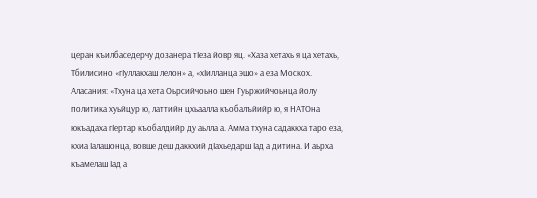церан къилбаседерчу дозанера тIеза йовр яц. «Хаза хетахь я ца хетахь, Тбилисино «гIуллакхаш лелон» а, «хIилланца эшо» а еза Москох.
Аласания: «Тхуна ца хета Оьрсийчоьно шен Гуьржийчоьнца йолу политика хуьйцур ю, латтийн цхьаалла къобалъйийр ю, я НАТОна юкъадаха гIертар къобалдийр ду аьлла а. Амма тхуна садаккха таро еза, кхиа Iалашонца, вовше деш даккхий дIахьедарш Iад а дитина. И аьрха къамелаш Iад а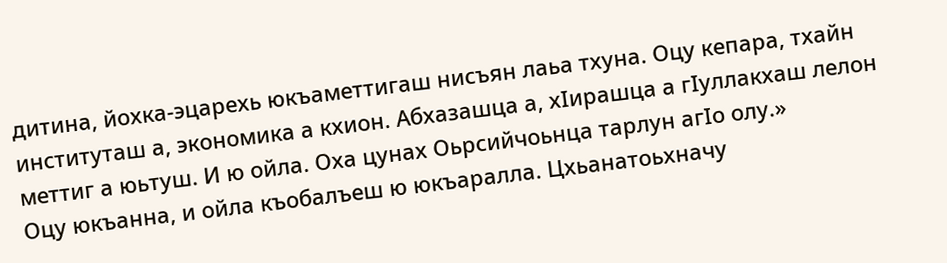дитина, йохка-эцарехь юкъаметтигаш нисъян лаьа тхуна. Оцу кепара, тхайн институташ а, экономика а кхион. Абхазашца а, хIирашца а гIуллакхаш лелон меттиг а юьтуш. И ю ойла. Оха цунах Оьрсийчоьнца тарлун агIо олу.»
Оцу юкъанна, и ойла къобалъеш ю юкъаралла. Цхьанатоьхначу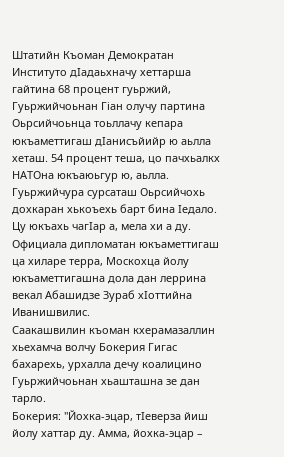Штатийн Къоман Демократан Институто дIадаьхначу хеттарша гайтина 68 процент гуьржий, Гуьржийчоьнан Гiан олучу партина Оьрсийчоьнца тоьллачу кепара юкъаметтигаш дIанисъйийр ю аьлла хеташ. 54 процент теша, цо пачхьалкх НАТОна юкъаюьгур ю, аьлла.
Гуьржийчура сурсаташ Оьрсийчохь дохкаран хькоъехь барт бина Iедало. Цу юкъахь чагIар а, мела хи а ду. Официала дипломатан юкъаметтигаш ца хиларе терра, Москохца йолу юкъаметтигашна дола дан леррина векал Абашидзе Зураб хIоттийна Иванишвилис.
Саакашвилин къоман кхерамазаллин хьехамча волчу Бокерия Гигас бахарехь, урхалла дечу коалицино Гуьржийчоьнан хьашташна зе дан тарло.
Бокерия: "Йохка-эцар, тIеверза йиш йолу хаттар ду. Амма, йохка-эцар –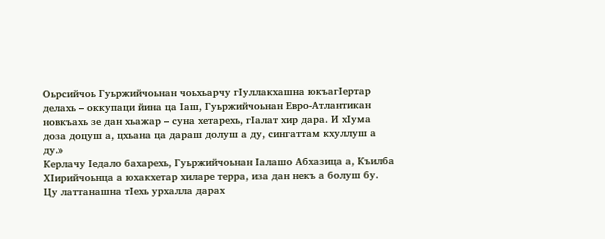Оьрсийчоь Гуьржийчоьнан чоьхьарчу гIуллакхашна юкъагIертар делахь – оккупаци йина ца Iаш, Гуьржийчоьнан Евро-Атлантикан новкъахь зе дан хьажар – суна хетарехь, гIалат хир дара. И хIума доза доцуш а, цхьана ца дараш долуш а ду, сингаттам кхуллуш а ду.»
Керлачу Iедало бахарехь, Гуьржийчоьнан Iалашо Абхазица а, Къилба ХIирийчоьнца а юхакхетар хиларе терра, иза дан некъ а болуш бу. Цу латтанашна тIехь урхалла дарах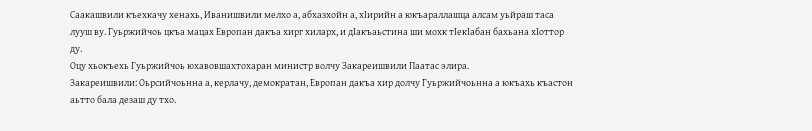Саакашвили къехкачу хенахь, Иванишвили мелхо а, абхазхойн а, хIирийн а юкъараллашца алсам уьйраш таса лууш ву. Гуьржийчоь цкъа мацах Европан дакъа хирг хиларх, и дIакъаьстина ши мохк тIекIабан бахьана хIоттор ду.
Оцу хьокъехь Гуьржийчоь юхавовшахтохаран министр волчу Закареишвили Паатас элира.
Закареишвили: Оьрсийчоьнна а, керлачу, демократан, Европан дакъа хир долчу Гуьржийчоьнна а юкъахь къастон аьтто бала дезаш ду тхо.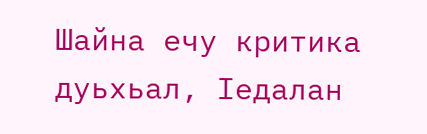Шайна ечу критика дуьхьал, Iедалан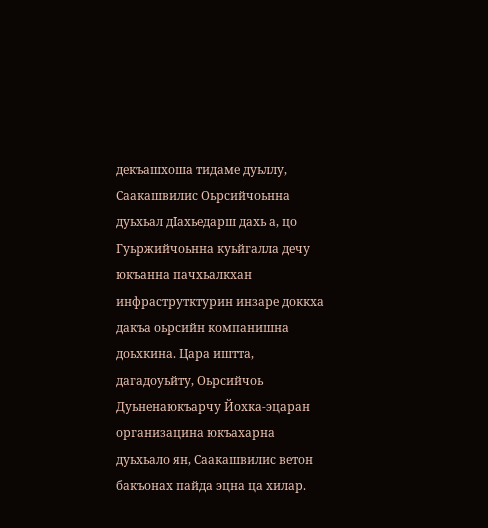декъашхоша тидаме дуьллу, Саакашвилис Оьрсийчоьнна дуьхьал дIахьедарш дахь а, цо Гуьржийчоьнна куьйгалла дечу юкъанна пачхьалкхан инфраструтктурин инзаре доккха дакъа оьрсийн компанишна доьхкина. Цара иштта, дагадоуьйту, Оьрсийчоь Дуьненаюкъарчу Йохка-эцаран организацина юкъахарна дуьхьало ян, Саакашвилис ветон бакъонах пайда эцна ца хилар.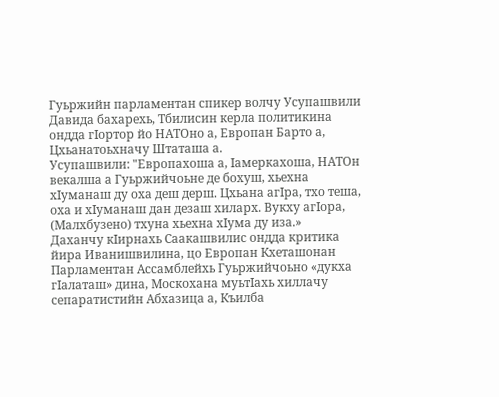Гуьржийн парламентан спикер волчу Усупашвили Давида бахарехь, Тбилисин керла политикина ондда гIортор йо НАТОно а, Европан Барто а, Цхьанатоьхначу Штаташа а.
Усупашвили: "Европахоша а, Iамеркахоша, НАТОн векалша а Гуьржийчоьне де бохуш, хьехна хIуманаш ду оха деш дерш. Цхьана агIра, тхо теша, оха и хIуманаш дан дезаш хиларх. Вукху агIора, (Малхбузено) тхуна хьехна хIума ду иза.»
Даханчу кIирнахь Саакашвилис ондда критика йира Иванишвилина, цо Европан Кхеташонан Парламентан Ассамблейхь Гуьржийчоьно «дукха гIалаташ» дина, Москохана муьтIахь хиллачу сепаратистийн Абхазица а, Къилба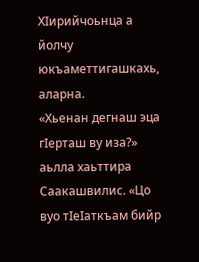ХIирийчоьнца а йолчу юкъаметтигашкахь, аларна.
«Хьенан дегнаш эца гIерташ ву иза?» аьлла хаьттира Саакашвилис. «Цо вуо тIеIаткъам бийр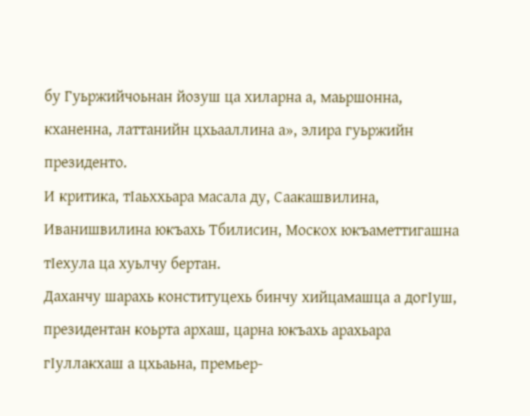бу Гуьржийчоьнан йозуш ца хиларна а, маьршонна, кханенна, латтанийн цхьааллина а», элира гуьржийн президенто.
И критика, тIаьххьара масала ду, Саакашвилина, Иванишвилина юкъахь Тбилисин, Москох юкъаметтигашна тIехула ца хуьлчу бертан.
Даханчу шарахь конституцехь бинчу хийцамашца а догIуш, президентан коьрта архаш, царна юкъахь арахьара гIуллакхаш а цхьаьна, премьер-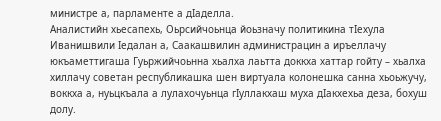министре а, парламенте а дIаделла.
Аналистийн хьесапехь, Оьрсийчоьнца йоьзначу политикина тIехула Иванишвили Iедалан а, Саакашвилин администрацин а иръеллачу юкъаметтигаша Гуьржийчоьнна хьалха лаьтта доккха хаттар гойту – хьалха хиллачу советан республикашка шен виртуала колонешка санна хьоьжучу, воккха а, нуьцкъала а лулахочуьнца гIуллакхаш муха дIакхехьа деза, бохуш долу.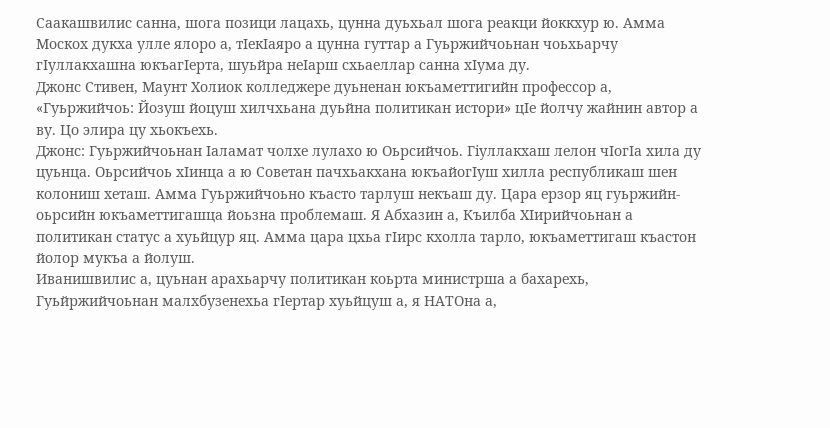Саакашвилис санна, шога позици лацахь, цунна дуьхьал шога реакци йоккхур ю. Амма Москох дукха улле ялоро а, тIекIаяро а цунна гуттар а Гуьржийчоьнан чоьхьарчу гIуллакхашна юкъагIерта, шуьйра неIарш схьаеллар санна хIума ду.
Джонс Стивен, Маунт Холиок колледжере дуьненан юкъаметтигийн профессор а, «Гуьржийчоь: Йозуш йоцуш хилчхьана дуьйна политикан истори» цIе йолчу жайнин автор а ву. Цо элира цу хьокъехь.
Джонс: Гуьржийчоьнан Iаламат чолхе лулахо ю Оьрсийчоь. Гiуллакхаш лелон чIогIа хила ду цуьнца. Оьрсийчоь хIинца а ю Советан пачхьакхана юкъайогIуш хилла республикаш шен колониш хеташ. Амма Гуьржийчоьно къасто тарлуш некъаш ду. Цара ерзор яц гуьржийн-оьрсийн юкъаметтигашца йоьзна проблемаш. Я Абхазин а, Къилба ХIирийчоьнан а политикан статус а хуьйцур яц. Амма цара цхьа гIирс кхолла тарло, юкъаметтигаш къастон йолор мукъа а йолуш.
Иванишвилис а, цуьнан арахьарчу политикан коьрта министрша а бахарехь, Гуьйржийчоьнан малхбузенехьа гIертар хуьйцуш а, я НАТОна а,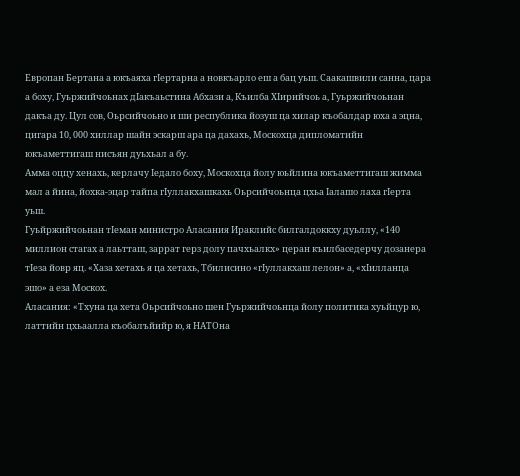Европан Бертана а юкъаяха гIертарна а новкъарло еш а бац уьш. Саакашвили санна, цара а боху, Гуьржийчоьнах дIакъаьстина Абхази а, Къилба ХIирийчоь а, Гуьржийчоьнан дакъа ду. Цул сов, Оьрсийчоьно и ши республика йозуш ца хилар къобалдар юха а эцна, цигара 10, 000 хиллар шайн эскарш ара ца дахахь, Москохца дипломатийн юкъаметтигаш нисъян дуьхьал а бу.
Амма оццу хенахь, керлачу Iедало боху, Москохца йолу юьйлина юкъаметтигаш жимма мал а йина, йохка-эцар тайпа гIуллакхашкахь Оьрсийчоьнца цхьа Iалашо лаха гIерта уьш.
Гуьйржийчоьнан тIеман министро Аласания Ираклийс билгалдоккху дуьллу, «140 миллион стагах а лаьтташ, заррат герз долу пачхьалкх» церан къилбаседерчу дозанера тIеза йовр яц. «Хаза хетахь я ца хетахь, Тбилисино «гIуллакхаш лелон» а, «хIилланца эшо» а еза Москох.
Аласания: «Тхуна ца хета Оьрсийчоьно шен Гуьржийчоьнца йолу политика хуьйцур ю, латтийн цхьаалла къобалъйийр ю, я НАТОна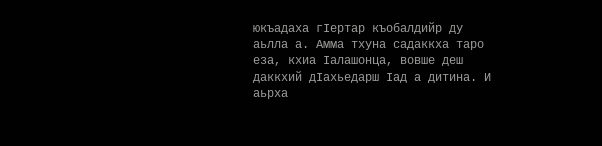юкъадаха гIертар къобалдийр ду аьлла а. Амма тхуна садаккха таро еза, кхиа Iалашонца, вовше деш даккхий дIахьедарш Iад а дитина. И аьрха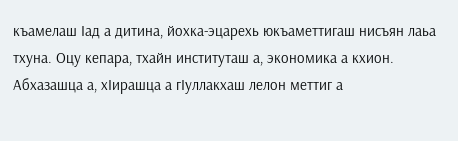къамелаш Iад а дитина, йохка-эцарехь юкъаметтигаш нисъян лаьа тхуна. Оцу кепара, тхайн институташ а, экономика а кхион. Абхазашца а, хIирашца а гIуллакхаш лелон меттиг а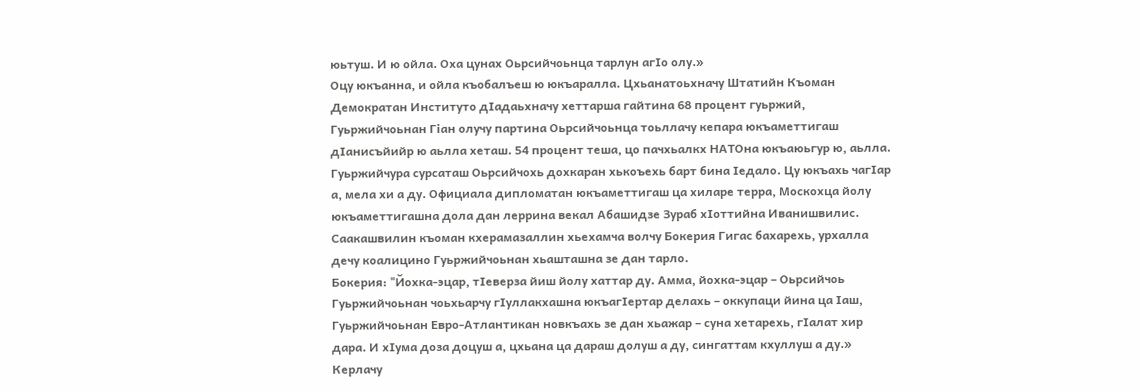юьтуш. И ю ойла. Оха цунах Оьрсийчоьнца тарлун агIо олу.»
Оцу юкъанна, и ойла къобалъеш ю юкъаралла. Цхьанатоьхначу Штатийн Къоман Демократан Институто дIадаьхначу хеттарша гайтина 68 процент гуьржий, Гуьржийчоьнан Гiан олучу партина Оьрсийчоьнца тоьллачу кепара юкъаметтигаш дIанисъйийр ю аьлла хеташ. 54 процент теша, цо пачхьалкх НАТОна юкъаюьгур ю, аьлла.
Гуьржийчура сурсаташ Оьрсийчохь дохкаран хькоъехь барт бина Iедало. Цу юкъахь чагIар а, мела хи а ду. Официала дипломатан юкъаметтигаш ца хиларе терра, Москохца йолу юкъаметтигашна дола дан леррина векал Абашидзе Зураб хIоттийна Иванишвилис.
Саакашвилин къоман кхерамазаллин хьехамча волчу Бокерия Гигас бахарехь, урхалла дечу коалицино Гуьржийчоьнан хьашташна зе дан тарло.
Бокерия: "Йохка-эцар, тIеверза йиш йолу хаттар ду. Амма, йохка-эцар – Оьрсийчоь Гуьржийчоьнан чоьхьарчу гIуллакхашна юкъагIертар делахь – оккупаци йина ца Iаш, Гуьржийчоьнан Евро-Атлантикан новкъахь зе дан хьажар – суна хетарехь, гIалат хир дара. И хIума доза доцуш а, цхьана ца дараш долуш а ду, сингаттам кхуллуш а ду.»
Керлачу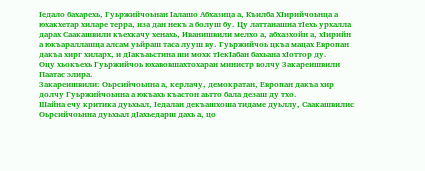Iедало бахарехь, Гуьржийчоьнан Iалашо Абхазица а, Къилба ХIирийчоьнца а юхакхетар хиларе терра, иза дан некъ а болуш бу. Цу латтанашна тIехь урхалла дарах Саакашвили къехкачу хенахь, Иванишвили мелхо а, абхазхойн а, хIирийн а юкъараллашца алсам уьйраш таса лууш ву. Гуьржийчоь цкъа мацах Европан дакъа хирг хиларх, и дIакъаьстина ши мохк тIекIабан бахьана хIоттор ду.
Оцу хьокъехь Гуьржийчоь юхавовшахтохаран министр волчу Закареишвили Паатас элира.
Закареишвили: Оьрсийчоьнна а, керлачу, демократан, Европан дакъа хир долчу Гуьржийчоьнна а юкъахь къастон аьтто бала дезаш ду тхо.
Шайна ечу критика дуьхьал, Iедалан декъашхоша тидаме дуьллу, Саакашвилис Оьрсийчоьнна дуьхьал дIахьедарш дахь а, цо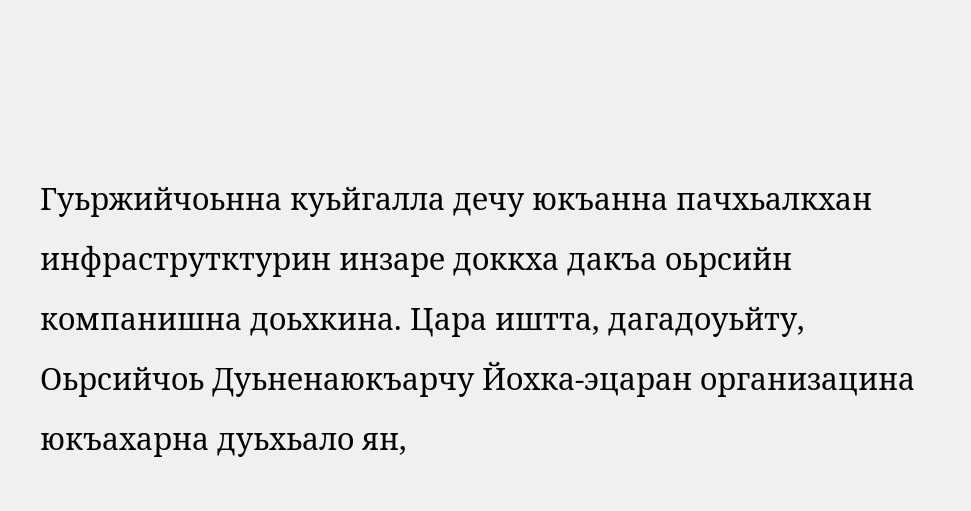Гуьржийчоьнна куьйгалла дечу юкъанна пачхьалкхан инфраструтктурин инзаре доккха дакъа оьрсийн компанишна доьхкина. Цара иштта, дагадоуьйту, Оьрсийчоь Дуьненаюкъарчу Йохка-эцаран организацина юкъахарна дуьхьало ян,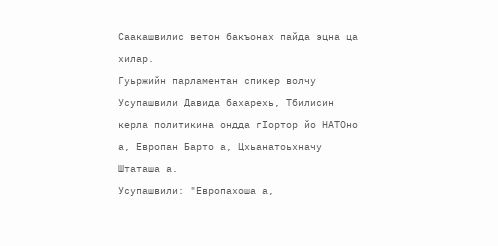Саакашвилис ветон бакъонах пайда эцна ца хилар.
Гуьржийн парламентан спикер волчу Усупашвили Давида бахарехь, Тбилисин керла политикина ондда гIортор йо НАТОно а, Европан Барто а, Цхьанатоьхначу Штаташа а.
Усупашвили: "Европахоша а,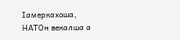Iамеркахоша, НАТОн векалша а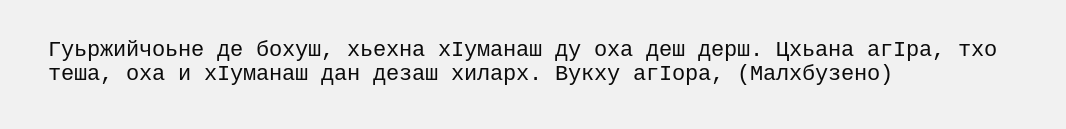Гуьржийчоьне де бохуш, хьехна хIуманаш ду оха деш дерш. Цхьана агIра, тхо теша, оха и хIуманаш дан дезаш хиларх. Вукху агIора, (Малхбузено)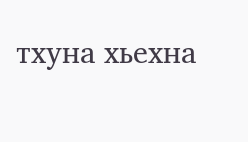тхуна хьехна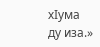хIума ду иза.»